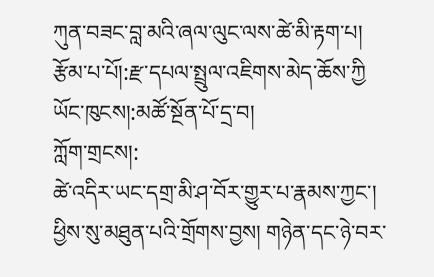ཀུན་བཟང་བླ་མའི་ཞལ་ལུང་ལས་ཚེ་མི་རྟག་པ།
རྩོམ་པ་པོ།:རྫ་དཔལ་སྤྲུལ་འཇིགས་མེད་ཆོས་ཀྱི
ཡོང་ཁུངས།:མཚོ་སྔོན་པོ་དྲ་བ།
ཀློག་གྲངས།:
ཚེ་འདིར་ཡང་དགྲ་མི་ཤ་བོར་གྱུར་པ་རྣམས་ཀྱང་། ཕྱིས་སུ་མཐུན་པའི་གྲོགས་བྱས། གཉེན་དང་ཉེ་བར་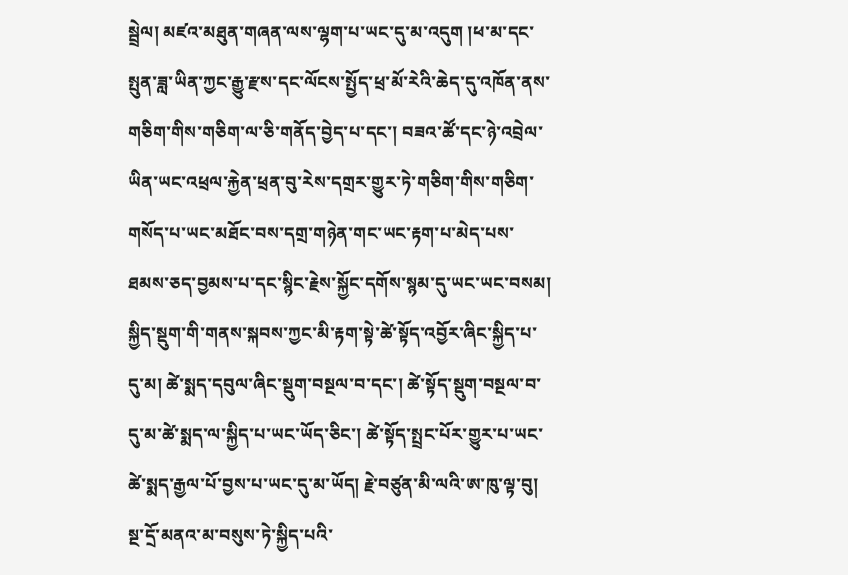སྦྲེལ། མཛའ་མཐུན་གཞན་ལས་ལྷག་པ་ཡང་དུ་མ་འདུག །ཕ་མ་དང་སྤུན་ཟླ་ཡིན་ཀྱང་རྒྱུ་རྫས་དང་ལོངས་སྤྱོད་ཕྲ་མོ་རེའི་ཆེད་དུ་འཁོན་ནས་གཅིག་གིས་གཅིག་ལ་ཅི་གནོད་བྱེད་པ་དང་། བཟའ་ཚོ་དང་ཉེ་འབྲེལ་ཡིན་ཡང་འཕྲལ་རྐྱེན་ཕྲན་བུ་རེས་དགྲར་གྱུར་ཏེ་གཅིག་གིས་གཅིག་གསོད་པ་ཡང་མཐོང་བས་དགྲ་གཉེན་གང་ཡང་རྟག་པ་མེད་པས་ཐམས་ཅད་བྱམས་པ་དང་སྙིང་རྗེས་སྐྱོང་དགོས་སྙམ་དུ་ཡང་ཡང་བསམ། སྐྱིད་སྡུག་གི་གནས་སྐབས་ཀྱང་མི་རྟག་སྟེ་ཚེ་སྟོད་འབྱོར་ཞིང་སྐྱིད་པ་དུ་མ། ཚེ་སྨད་དབུལ་ཞིང་སྡུག་བསྔལ་བ་དང་། ཚེ་སྟོད་སྡུག་བསྔལ་བ་དུ་མ་ཚེ་སྨད་ལ་སྐྱིད་པ་ཡང་ཡོད་ཅིང་། ཚེ་སྟོད་སྤྲང་པོར་གྱུར་པ་ཡང་ཚེ་སྨད་རྒྱལ་པོ་བྱས་པ་ཡང་དུ་མ་ཡོད། རྗེ་བཙུན་མི་ལའི་ཨ་ཁུ་ལྟ་བུ། སྔ་དྲོ་མནའ་མ་བསུས་ཏེ་སྐྱིད་པའི་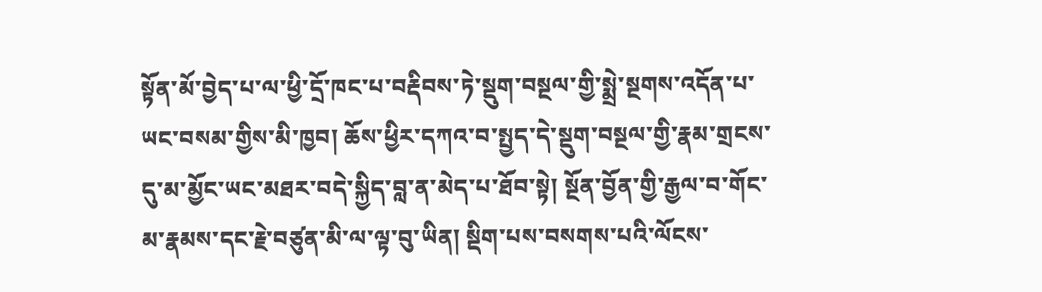སྟོན་མོ་བྱེད་པ་ལ་ཕྱི་དྲོ་ཁང་པ་བརྡིབས་ཏེ་སྡུག་བསྔལ་གྱི་སྨྲེ་སྔགས་འདོན་པ་ཡང་བསམ་གྱིས་མི་ཁྱབ། ཆོས་ཕྱིར་དཀའ་བ་སྤྱད་དེ་སྡུག་བསྔལ་གྱི་རྣམ་གྲངས་དུ་མ་མྱོང་ཡང་མཐར་བདེ་སྐྱིད་བླ་ན་མེད་པ་ཐོབ་སྟེ། སྔོན་བྱོན་གྱི་རྒྱལ་བ་གོང་མ་རྣམས་དང་རྗེ་བཙུན་མི་ལ་ལྟ་བུ་ཡིན། སྡིག་པས་བསགས་པའི་ལོངས་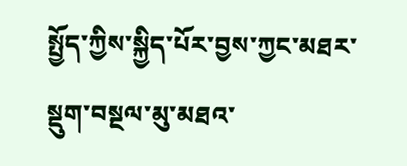སྤྱོད་ཀྱིས་སྐྱིད་པོར་བྱས་ཀྱང་མཐར་སྡུག་བསྔལ་མུ་མཐའ་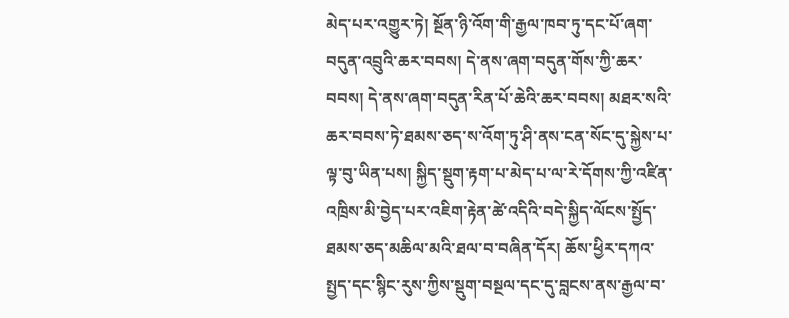མེད་པར་འགྱུར་ཏེ། སྔོན་ཉི་འོག་གི་རྒྱལ་ཁབ་ཏུ་དང་པོ་ཞག་བདུན་འབྲུའི་ཆར་བབས། དེ་ནས་ཞག་བདུན་གོས་ཀྱི་ཆར་བབས། དེ་ནས་ཞག་བདུན་རིན་པོ་ཆེའི་ཆར་བབས། མཐར་སའི་ཆར་བབས་ཏེ་ཐམས་ཅད་ས་འོག་ཏུ་ཤི་ནས་ངན་སོང་དུ་སྐྱེས་པ་ལྟ་བུ་ཡིན་པས། སྐྱིད་སྡུག་རྟག་པ་མེད་པ་ལ་རེ་དོགས་ཀྱི་འཛིན་འཁྲིས་མི་བྱེད་པར་འཇིག་རྟེན་ཚེ་འདིའི་བདེ་སྐྱིད་ལོངས་སྤྱོད་ཐམས་ཅད་མཆིལ་མའི་ཐལ་བ་བཞིན་དོར། ཆོས་ཕྱིར་དཀའ་སྤྱད་དང་སྙིང་རུས་ཀྱིས་སྡུག་བསྔལ་དང་དུ་བླངས་ནས་རྒྱལ་བ་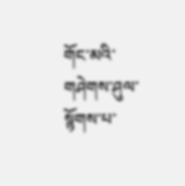གོང་མའི་གཤེགས་ཤུལ་སྙོགས་པ་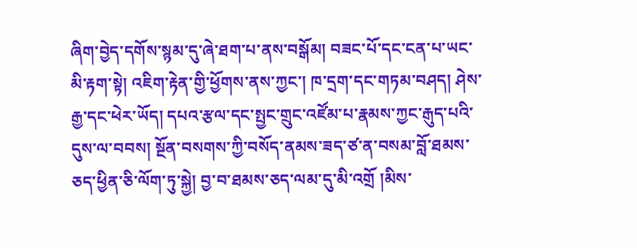ཞིག་བྱེད་དགོས་སྙམ་དུ་ཞེ་ཐག་པ་ནས་བསྒོམ། བཟང་པོ་དང་ངན་པ་ཡང་མི་རྟག་སྟེ། འཇིག་རྟེན་གྱི་ཕྱོགས་ནས་ཀྱང་། ཁ་དྲག་དང་གཏམ་བཤད། ཤེས་རྒྱ་དང་ཕེར་ཡོད། དཔའ་རྩལ་དང་སྤྱང་གྲུང་འཛོམ་པ་རྣམས་ཀྱང་རྒུད་པའི་དུས་ལ་བབས། སྔོན་བསགས་ཀྱི་བསོད་ནམས་ཟད་ཙ་ན་བསམ་བློ་ཐམས་ཅད་ཕྱིན་ཅི་ལོག་ཏུ་སྐྱེ། བྱ་བ་ཐམས་ཅད་ལམ་དུ་མི་འགྲོ །མིས་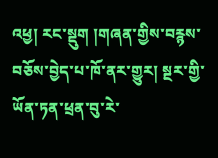འཕྱ། རང་སྡུག །གཞན་གྱིས་བརྙས་བཅོས་བྱེད་པ་ཁོ་ནར་གྱུར། སྔར་གྱི་ཡོན་ཏན་ཕྲན་བུ་རེ་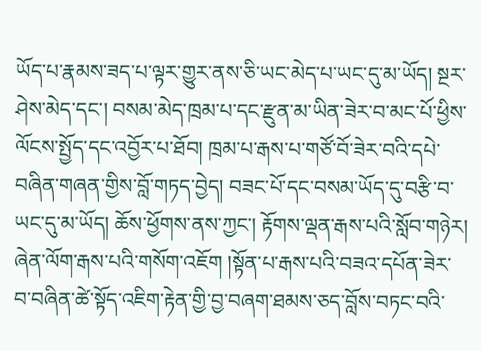ཡོད་པ་རྣམས་ཟད་པ་ལྟར་གྱུར་ནས་ཅི་ཡང་མེད་པ་ཡང་དུ་མ་ཡོད། སྔར་ཤེས་མེད་དང་། བསམ་མེད་ཁྲམ་པ་དང་རྫུན་མ་ཡིན་ཟེར་བ་མང་པོ་ཕྱིས་ལོངས་སྤྱོད་དང་འབྱོར་པ་ཐོབ། ཁྲམ་པ་རྒས་པ་གཙོ་བོ་ཟེར་བའི་དཔེ་བཞིན་གཞན་གྱིས་བློ་གཏད་བྱེད། བཟང་པོ་དང་བསམ་ཡོད་དུ་བརྩི་བ་ཡང་དུ་མ་ཡོད། ཆོས་ཕྱོགས་ནས་ཀྱང་། རྟོགས་ལྡན་རྒས་པའི་སློབ་གཉེར། ཞེན་ལོག་རྒས་པའི་གསོག་འཇོག །སྟོན་པ་རྒས་པའི་བཟའ་དཔོན་ཟེར་བ་བཞིན་ཚེ་སྟོད་འཇིག་རྟེན་གྱི་བྱ་བཞག་ཐམས་ཅད་བློས་བཏང་བའི་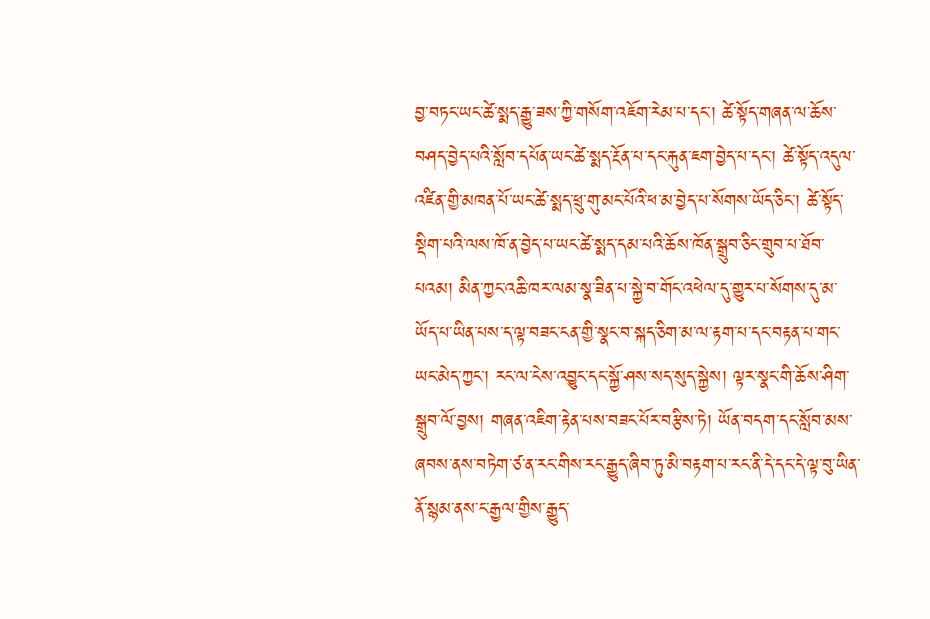བྱ་བཏང་ཡང་ཚེ་སྨད་རྒྱུ་ཟས་ཀྱི་གསོག་འཇོག་རེམ་པ་དང་། ཚེ་སྟོད་གཞན་ལ་ཆོས་བཤད་བྱེད་པའི་སློབ་དཔོན་ཡང་ཚེ་སྨད་རྔོན་པ་དང་རྐུན་ཇག་བྱེད་པ་དང་། ཚེ་སྟོད་འདུལ་འཛིན་གྱི་མཁན་པོ་ཡང་ཚེ་སྨད་ཕྲུ་གུ་མང་པོའི་ཕ་མ་བྱེད་པ་སོགས་ཡོད་ཅིང་། ཚེ་སྟོད་སྡིག་པའི་ལས་ཁོ་ན་བྱེད་པ་ཡང་ཚེ་སྨད་དམ་པའི་ཆོས་ཁོན་སྒྲུབ་ཅིང་གྲུབ་པ་ཐོབ་པའམ། མིན་ཀྱང་འཆི་ཁར་ལམ་སྣ་ཟིན་པ་སྐྱེ་བ་གོང་འཕེལ་དུ་གྱུར་པ་སོགས་དུ་མ་ཡོད་པ་ཡིན་པས་ད་ལྟ་བཟང་ངན་གྱི་སྣང་བ་སྐད་ཅིག་མ་ལ་རྟག་པ་དང་བརྟན་པ་གང་ཡང་མེད་ཀྱང་། རང་ལ་ངེས་འབྱུང་དང་སྐྱོ་ཤས་སད་སུད་སྐྱེས། ལྟར་སྣང་གི་ཆོས་ཤིག་སྒྲུབ་ལོ་བྱས། གཞན་འཇིག་རྟེན་པས་བཟང་པོར་བརྩིས་ཏེ། ཡོན་བདག་དང་སློབ་མས་ཞབས་ནས་བཏེག་ཙ་ན་རང་གིས་རང་རྒྱུད་ཞིབ་ཏུ་མི་བརྟག་པ་རང་ནི་དེ་དང་དེ་ལྟ་བུ་ཡིན་ནོ་སྙམ་ནས་ང་རྒྱལ་གྱིས་རྒྱུད་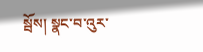སྦོས། སྣང་བ་འུར་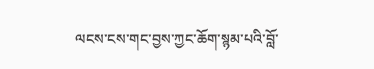ལངས་ངས་གང་བྱས་ཀྱང་ཆོག་སྙམ་པའི་བློ་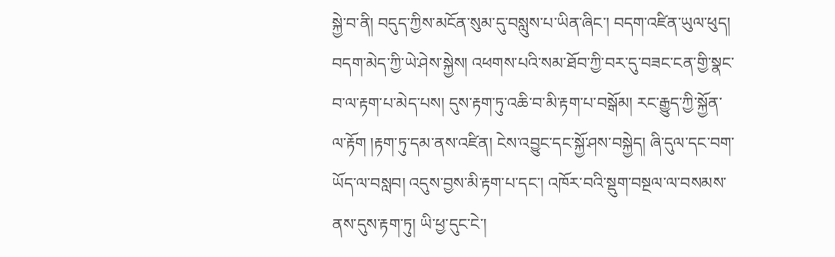སྐྱེ་བ་ནི། བདུད་ཀྱིས་མངོན་སུམ་དུ་བསླུས་པ་ཡིན་ཞིང་། བདག་འཛིན་ཡུལ་ཕུད། བདག་མེད་ཀྱི་ཡེ་ཤེས་སྐྱེས། འཕགས་པའི་སམ་ཐོབ་ཀྱི་བར་དུ་བཟང་ངན་གྱི་སྣང་བ་ལ་རྟག་པ་མེད་པས། དུས་རྟག་ཏུ་འཆི་བ་མི་རྟག་པ་བསྒོམ། རང་རྒྱུད་ཀྱི་སྐྱོན་ལ་རྟོག །རྟག་ཏུ་དམ་ནས་འཛིན། ངེས་འབྱུང་དང་སྐྱོ་ཤས་བསྐྱེད། ཞི་དུལ་དང་བག་ཡོད་ལ་བསླབ། འདུས་བྱས་མི་རྟག་པ་དང་། འཁོར་བའི་སྡུག་བསྔལ་ལ་བསམས་ནས་དུས་རྟག་ཏུ། ཡི་ཕྱ་དུང་ངེ་།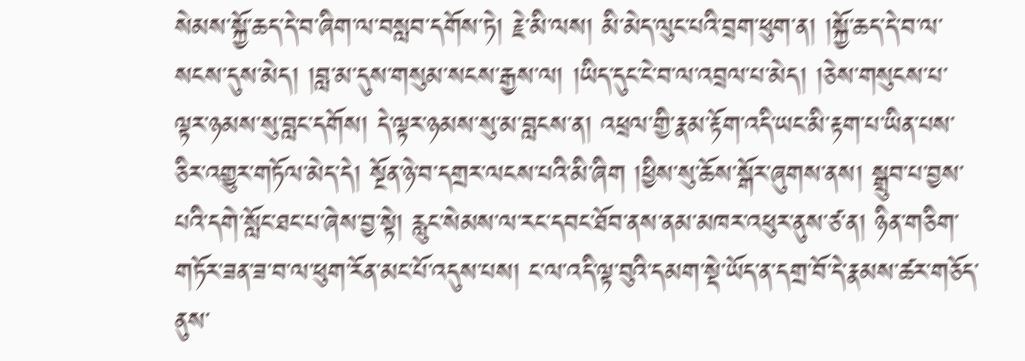སེམས་སྐྱོ་ཆད་དེ་བ་ཞིག་ལ་བསླབ་དགོས་ཏེ། རྗེ་མི་ལས། མི་མེད་ལུང་པའི་བྲག་ཕུག་ན། །སྐྱོ་ཆད་དེ་བ་ལ་སངས་དུས་མེད། །བླ་མ་དུས་གསུམ་སངས་རྒྱས་ལ། །ཡིད་དུང་ངེ་བ་ལ་འབྲལ་པ་མེད། །ཅེས་གསུངས་པ་ལྟར་ཉམས་སུ་བླང་དགོས། དེ་ལྟར་ཉམས་སུ་མ་བླངས་ན། འཕྲལ་གྱི་རྣམ་རྟོག་འདི་ཡང་མི་རྟག་པ་ཡིན་པས་ཅིར་འགྱུར་གཏོལ་མེད་དེ། སྔོན་ཉེ་བ་དགྲར་ལངས་པའི་མི་ཞིག །ཕྱིས་སུ་ཆོས་སྒོར་ཞུགས་ནས། སྒྲུབ་པ་བྱས་པའི་དགེ་སློང་ཐང་པ་ཞེས་བྱ་སྟེ། རླུང་སེམས་ལ་རང་དབང་ཐོབ་ནས་ནམ་མཁར་འཕུར་ནུས་ཙ་ན། ཉིན་གཅིག་གཏོར་ཟན་ཟ་བ་ལ་ཕུག་རོན་མང་པོ་འདུས་པས། ང་ལ་འདི་ལྟ་བུའི་དམག་སྡེ་ཡོད་ན་དགྲ་བོ་དེ་རྣམས་ཚར་གཅོད་ནུས་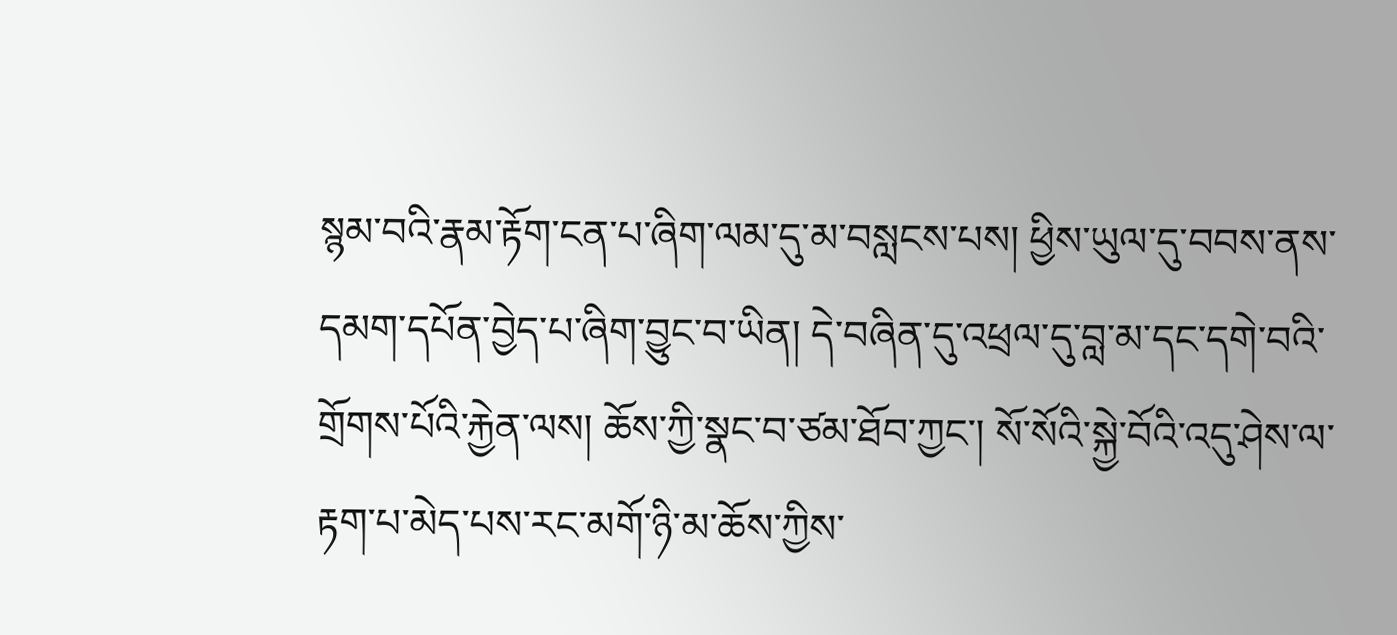སྙམ་བའི་རྣམ་རྟོག་ངན་པ་ཞིག་ལམ་དུ་མ་བསླངས་པས། ཕྱིས་ཡུལ་དུ་བབས་ནས་དམག་དཔོན་བྱེད་པ་ཞིག་བྱུང་བ་ཡིན། དེ་བཞིན་དུ་འཕྲལ་དུ་བླ་མ་དང་དགེ་བའི་གྲོགས་པོའི་རྐྱེན་ལས། ཆོས་ཀྱི་སྣང་བ་ཙམ་ཐོབ་ཀྱང་། སོ་སོའི་སྐྱེ་བོའི་འདུ་ཤེས་ལ་རྟག་པ་མེད་པས་རང་མགོ་ཉི་མ་ཆོས་ཀྱིས་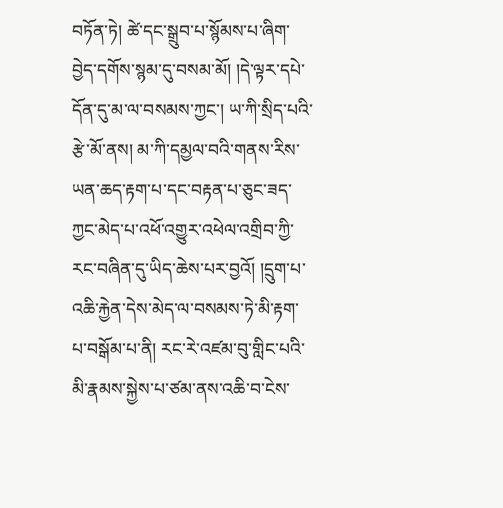བཏོན་ཏེ། ཚེ་དང་སྒྲུབ་པ་སྙོམས་པ་ཞིག་བྱེད་དགོས་སྙམ་དུ་བསམ་མོ། །དེ་ལྟར་དཔེ་དོན་དུ་མ་ལ་བསམས་ཀྱང་། ཡ་ཀི་སྲིད་པའི་རྩེ་མོ་ནས། མ་ཀི་དམྱལ་བའི་གནས་རིས་ཡན་ཆད་རྟག་པ་དང་བརྟན་པ་ཅུང་ཟད་ཀྱང་མེད་པ་འཕོ་འགྱུར་འཕེལ་འགྲིབ་ཀྱི་རང་བཞིན་དུ་ཡིད་ཆེས་པར་བྱའོ། །དྲུག་པ་འཆི་རྐྱེན་དེས་མེད་ལ་བསམས་ཏེ་མི་རྟག་པ་བསྒོམ་པ་ནི། རང་རེ་འཛམ་བུ་གླིང་པའི་མི་རྣམས་སྐྱེས་པ་ཙམ་ནས་འཆི་བ་ངེས་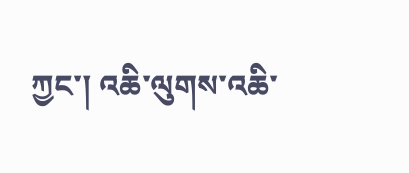ཀྱང་། འཆི་ལུགས་འཆི་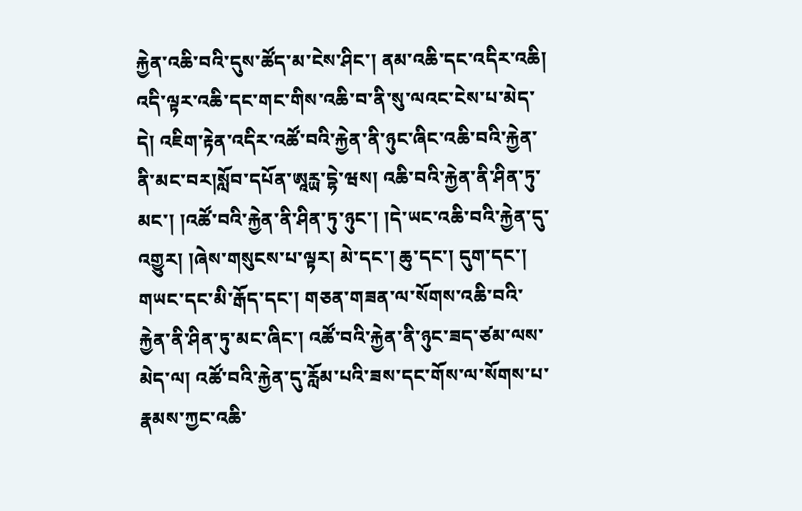རྐྱེན་འཆི་བའི་དུས་ཚོད་མ་ངེས་ཤིང་། ནམ་འཆི་དང་འདིར་འཆི། འདི་ལྟར་འཆི་དང་གང་གིས་འཆི་བ་ནི་སུ་ལའང་ངེས་པ་མེད་དེ། འཇིག་རྟེན་འདིར་འཚོ་བའི་རྐྱེན་ནི་ཉུང་ཞིང་འཆི་བའི་རྐྱེན་ནི་མང་བར།སློབ་དཔོན་ཨཱརྻ་དྷེ་ཝས། འཆི་བའི་རྐྱེན་ནི་ཤིན་ཏུ་མང་། །འཚོ་བའི་རྐྱེན་ནི་ཤིན་ཏུ་ཉུང་། །དེ་ཡང་འཆི་བའི་རྐྱེན་དུ་འགྱུར། །ཞེས་གསུངས་པ་ལྟར། མེ་དང་། ཆུ་དང་། དུག་དང་། གཡང་དང་མི་རྒོད་དང་། གཅན་གཟན་ལ་སོགས་འཆི་བའི་རྐྱེན་ནི་ཤིན་ཏུ་མང་ཞིང་། འཚོ་བའི་རྐྱེན་ནི་ཉུང་ཟད་ཙམ་ལས་མེད་ལ། འཚོ་བའི་རྐྱེན་དུ་རློམ་པའི་ཟས་དང་གོས་ལ་སོགས་པ་རྣམས་ཀྱང་འཆི་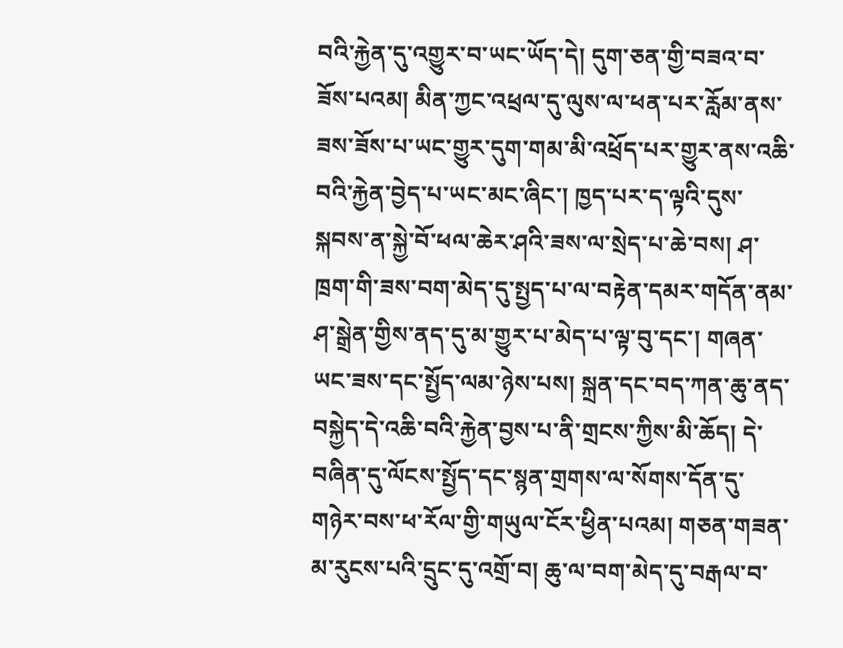བའི་རྐྱེན་དུ་འགྱུར་བ་ཡང་ཡོད་དེ། དུག་ཅན་གྱི་བཟའ་བ་ཟོས་པའམ། མིན་ཀྱང་འཕྲལ་དུ་ལུས་ལ་ཕན་པར་རློམ་ནས་ཟས་ཟོས་པ་ཡང་གྱུར་དུག་གམ་མི་འཕྲོད་པར་གྱུར་ནས་འཆི་བའི་རྐྱེན་བྱེད་པ་ཡང་མང་ཞིང་། ཁྱད་པར་ད་ལྟའི་དུས་སྐབས་ན་སྐྱེ་བོ་ཕལ་ཆེར་ཤའི་ཟས་ལ་སྲེད་པ་ཆེ་བས། ཤ་ཁྲག་གི་ཟས་བག་མེད་དུ་སྤྱད་པ་ལ་བརྟེན་དམར་གདོན་ནམ་ཤ་སྒྲེན་གྱིས་ནད་དུ་མ་གྱུར་པ་མེད་པ་ལྟ་བུ་དང་། གཞན་ཡང་ཟས་དང་སྤྱོད་ལམ་ཉེས་པས། སྐྲན་དང་བད་ཀན་ཆུ་ནད་བསྐྱེད་དེ་འཆི་བའི་རྐྱེན་བྱས་པ་ནི་གྲངས་ཀྱིས་མི་ཆོད། དེ་བཞིན་དུ་ལོངས་སྤྱོད་དང་སྙན་གྲགས་ལ་སོགས་དོན་དུ་གཉེར་བས་ཕ་རོལ་གྱི་གཡུལ་ངོར་ཕྱིན་པའམ། གཅན་གཟན་མ་རུངས་པའི་དྲུང་དུ་འགྲོ་བ། ཆུ་ལ་བག་མེད་དུ་བརྒལ་བ་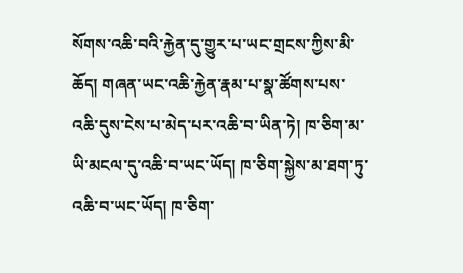སོགས་འཆི་བའི་རྐྱེན་དུ་གྱུར་པ་ཡང་གྲངས་ཀྱིས་མི་ཆོད། གཞན་ཡང་འཆི་རྐྱེན་རྣམ་པ་སྣ་ཚོགས་པས་འཆི་དུས་ངེས་པ་མེད་པར་འཆི་བ་ཡིན་ཏེ། ཁ་ཅིག་མ་ཡི་མངལ་དུ་འཆི་བ་ཡང་ཡོད། ཁ་ཅིག་སྐྱེས་མ་ཐག་ཏུ་འཆི་བ་ཡང་ཡོད། ཁ་ཅིག་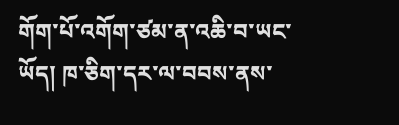གོག་པོ་འགོག་ཙམ་ན་འཆི་བ་ཡང་ཡོད། ཁ་ཅིག་དར་ལ་བབས་ནས་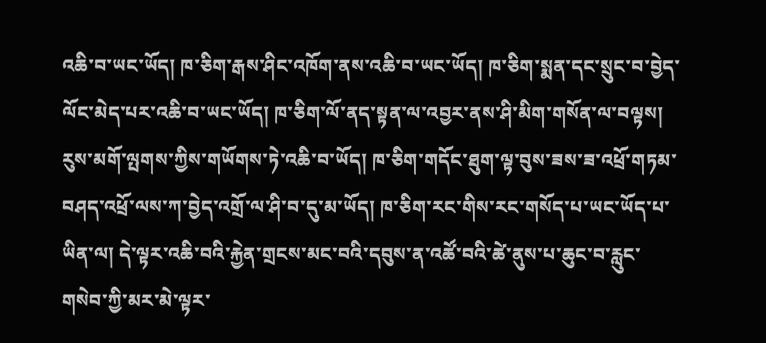འཆི་བ་ཡང་ཡོད། ཁ་ཅིག་རྒས་ཤིང་འཁོག་ནས་འཆི་བ་ཡང་ཡོད། ཁ་ཅིག་སྨན་དང་སྲུང་བ་བྱེད་ལོང་མེད་པར་འཆི་བ་ཡང་ཡོད། ཁ་ཅིག་ལོ་ནད་སྟན་ལ་འབྱར་ནས་ཤི་མིག་གསོན་ལ་བལྟས། རུས་མགོ་ལྤགས་ཀྱིས་གཡོགས་ཏེ་འཆི་བ་ཡོད། ཁ་ཅིག་གདོང་ཐུག་ལྟ་བུས་ཟས་ཟ་འཕྲོ་གཏམ་བཤད་འཕྲོ་ལས་ཀ་བྱེད་འགྲོ་ལ་ཤི་བ་དུ་མ་ཡོད། ཁ་ཅིག་རང་གིས་རང་གསོད་པ་ཡང་ཡོད་པ་ཡིན་ལ། དེ་ལྟར་འཆི་བའི་རྐྱེན་གྲངས་མང་བའི་དབུས་ན་འཚོ་བའི་ཚེ་ནུས་པ་ཆུང་བ་རླུང་གསེབ་ཀྱི་མར་མེ་ལྟར་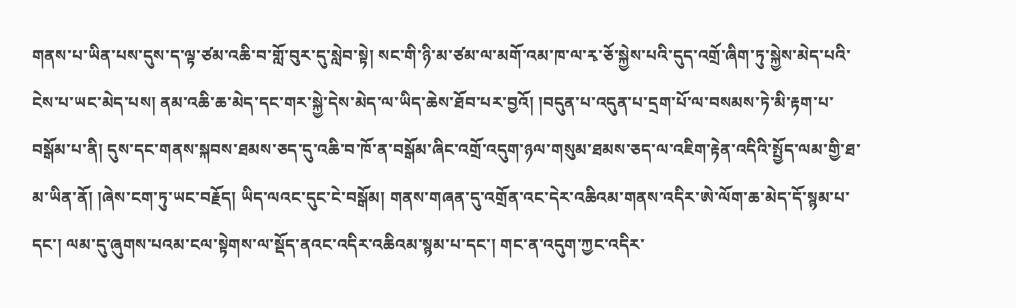གནས་པ་ཡིན་པས་དུས་ད་ལྟ་ཙམ་འཆི་བ་གློ་བུར་དུ་སླེབ་སྟེ། སང་གི་ཉི་མ་ཙམ་ལ་མགོ་འམ་ཁ་ལ་རྭ་ཅོ་སྐྱེས་པའི་དུད་འགྲོ་ཞིག་ཏུ་སྐྱེས་མེད་པའི་ངེས་པ་ཡང་མེད་པས། ནམ་འཆི་ཆ་མེད་དང་གར་སྐྱེ་དེས་མེད་ལ་ཡིད་ཆེས་ཐོབ་པར་བྱའོ། །བདུན་པ་འདུན་པ་དྲག་པོ་ལ་བསམས་ཏེ་མི་རྟག་པ་བསྒོམ་པ་ནི། དུས་དང་གནས་སྐབས་ཐམས་ཅད་དུ་འཆི་བ་ཁོ་ན་བསྒོམ་ཞིང་འགྲོ་འདུག་ཉལ་གསུམ་ཐམས་ཅད་ལ་འཇིག་རྟེན་འདིའི་སྤྱོད་ལམ་གྱི་ཐ་མ་ཡིན་ནོ། །ཞེས་ངག་ཏུ་ཡང་བརྗོད། ཡིད་ལའང་དུང་ངེ་བསྒོམ། གནས་གཞན་དུ་འགྲོན་འང་དེར་འཆིའམ་གནས་འདིར་ཨེ་ལོག་ཆ་མེད་དོ་སྙམ་པ་དང་། ལམ་དུ་ཞུགས་པའམ་ངལ་སྟེགས་ལ་སྡོད་ནའང་འདིར་འཆིའམ་སྙམ་པ་དང་། གང་ན་འདུག་ཀྱང་འདིར་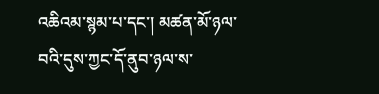འཆིའམ་སྙམ་པ་དང་། མཚན་མོ་ཉལ་བའི་དུས་ཀྱང་དོ་ནུབ་ཉལ་ས་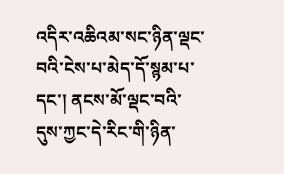འདིར་འཆིའམ་སང་ཉིན་ལྡང་བའི་ངེས་པ་མེད་དོ་སྙམ་པ་དང་། ནངས་མོ་ལྡང་བའི་དུས་ཀྱང་དེ་རིང་གི་ཉིན་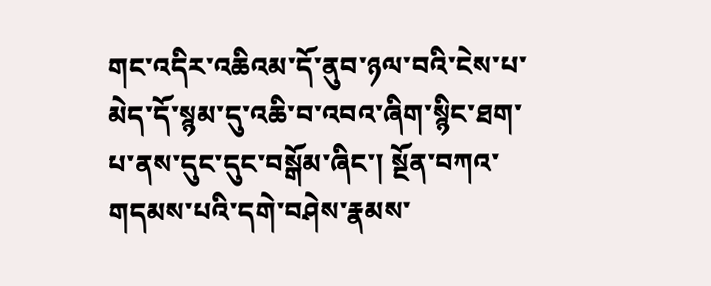གང་འདིར་འཆིའམ་དོ་ནུབ་ཉལ་བའི་ངེས་པ་མེད་དོ་སྙམ་དུ་འཆི་བ་འབའ་ཞིག་སྙིང་ཐག་པ་ནས་དུང་དུང་བསྒོམ་ཞིང་། སྔོན་བཀའ་གདམས་པའི་དགེ་བཤེས་རྣམས་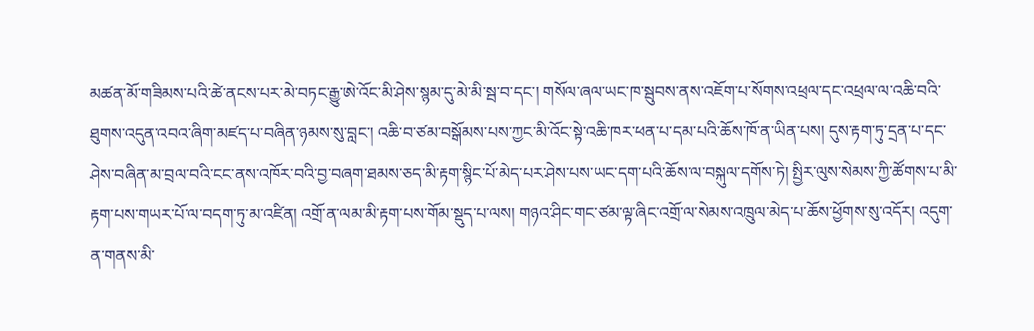མཚན་མོ་གཟིམས་པའི་ཚེ་ནངས་པར་མེ་བཏང་རྒྱུ་ཨེ་འོང་མི་ཤེས་སྙམ་དུ་མེ་མི་སྦ་བ་དང་། གསོལ་ཞལ་ཡང་ཁ་སྦུབས་ནས་འཇོག་པ་སོགས་འཕྲལ་དང་འཕྲལ་ལ་འཆི་བའི་ཐུགས་འདུན་འབའ་ཞིག་མཛད་པ་བཞིན་ཉམས་སུ་བླང་། འཆི་བ་ཙམ་བསྒོམས་པས་ཀྱང་མི་འོང་སྟེ་འཆི་ཁར་ཕན་པ་དམ་པའི་ཆོས་ཁོ་ན་ཡིན་པས། དུས་རྟག་ཏུ་དྲན་པ་དང་ཤེས་བཞིན་མ་བྲལ་བའི་ངང་ནས་འཁོར་བའི་བྱ་བཞག་ཐམས་ཅད་མི་རྟག་སྙིང་པོ་མེད་པར་ཤེས་པས་ཡང་དག་པའི་ཆོས་ལ་བསྐུལ་དགོས་ཏེ། སྤྱིར་ལུས་སེམས་ཀྱི་ཚོགས་པ་མི་རྟག་པས་གཡར་པོ་ལ་བདག་ཏུ་མ་འཛིན། འགྲོ་ན་ལམ་མི་རྟག་པས་གོམ་སྡུད་པ་ལས། གཉའ་ཤིང་གང་ཙམ་ལྟ་ཞིང་འགྲོ་ལ་སེམས་འཁྲུལ་མེད་པ་ཆོས་ཕྱོགས་སུ་འདོར། འདུག་ན་གནས་མི་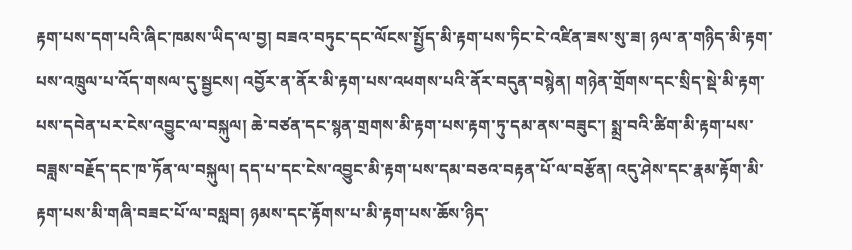རྟག་པས་དག་པའི་ཞིང་ཁམས་ཡིད་ལ་བྱ། བཟའ་བཏུང་དང་ལོངས་སྤྱོད་མི་རྟག་པས་ཏིང་ངེ་འཛིན་ཟས་སུ་ཟ། ཉལ་ན་གཉིད་མི་རྟག་པས་འཁྲུལ་པ་འོད་གསལ་དུ་སྦྱངས། འབྱོར་ན་ནོར་མི་རྟག་པས་འཕགས་པའི་ནོར་བདུན་བསྙེན། གཉེན་གྲོགས་དང་སྲིད་སྡེ་མི་རྟག་པས་དབེན་པར་ངེས་འབྱུང་ལ་བསྐུལ། ཆེ་བཙན་དང་སྙན་གྲགས་མི་རྟག་པས་རྟག་ཏུ་དམ་ནས་བཟུང་། སྨྲ་བའི་ཚིག་མི་རྟག་པས་བཟླས་བརྗོད་དང་ཁ་ཏོན་ལ་བསྐུལ། དད་པ་དང་ངེས་འབྱུང་མི་རྟག་པས་དམ་བཅའ་བརྟན་པོ་ལ་བརྩོན། འདུ་ཤེས་དང་རྣམ་རྟོག་མི་རྟག་པས་མི་གཞི་བཟང་པོ་ལ་བསླབ། ཉམས་དང་རྟོགས་པ་མི་རྟག་པས་ཆོས་ཉིད་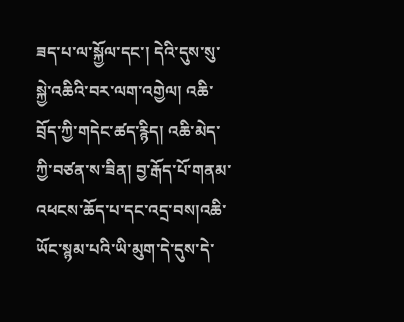ཟད་པ་ལ་སྐྱོལ་དང་། དེའི་དུས་སུ་སྐྱེ་འཆིའི་བར་ལག་འགྱེལ། འཆི་བྲོད་ཀྱི་གདེང་ཚད་རྙིད། འཆི་མེད་ཀྱི་བཙན་ས་ཟིན། བྱ་རྒོད་པོ་གནམ་འཕངས་ཆོད་པ་དང་འདྲ་བས།འཆི་ཡོང་སྙམ་པའི་ཡི་མུག་དེ་དུས་དེ་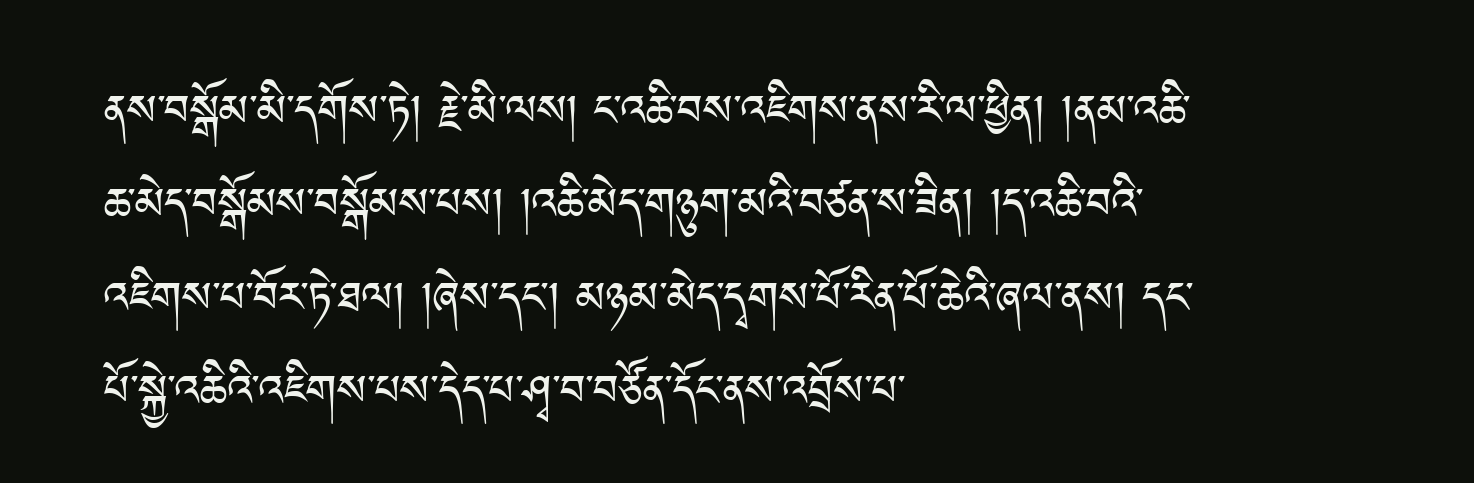ནས་བསྒོམ་མི་དགོས་ཏེ། རྗེ་མི་ལས། ང་འཆི་བས་འཇིགས་ནས་རི་ལ་ཕྱིན། །ནམ་འཆི་ཆ་མེད་བསྒོམས་བསྒོམས་པས། །འཆི་མེད་གཉུག་མའི་བཙན་ས་ཟིན། །ད་འཆི་བའི་འཇིགས་པ་བོར་ཏེ་ཐལ། །ཞེས་དང་། མཉམ་མེད་དྭགས་པོ་རིན་པོ་ཆེའི་ཞལ་ནས། དང་པོ་སྐྱེ་འཆིའི་འཇིགས་པས་དེད་པ་ཤྭ་བ་བཙོན་དོང་ནས་འབྲོས་པ་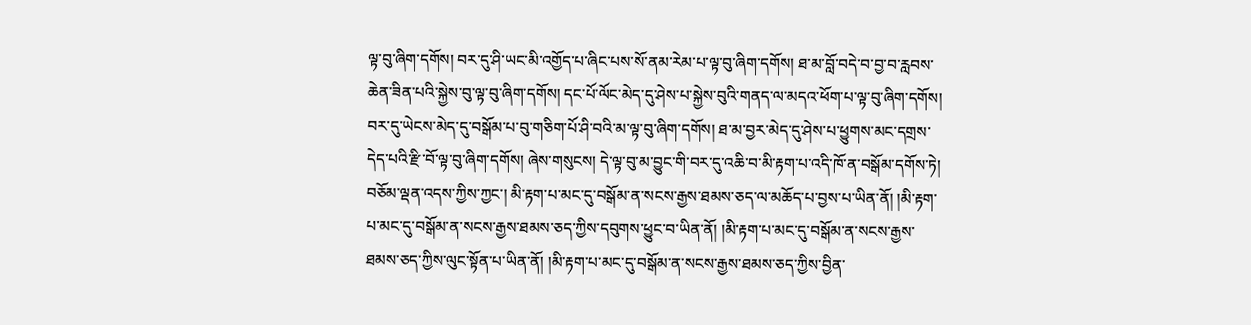ལྟ་བུ་ཞིག་དགོས། བར་དུ་ཤི་ཡང་མི་འགྱོད་པ་ཞིང་པས་སོ་ནམ་རེམ་པ་ལྟ་བུ་ཞིག་དགོས། ཐ་མ་བློ་བདེ་བ་བྱ་བ་རླབས་ཆེན་ཟིན་པའི་སྐྱེས་བུ་ལྟ་བུ་ཞིག་དགོས། དང་པོ་ལོང་མེད་དུ་ཤེས་པ་སྐྱེས་བུའི་གནད་ལ་མདའ་ཕོག་པ་ལྟ་བུ་ཞིག་དགོས། བར་དུ་ཡེངས་མེད་དུ་བསྒོམ་པ་བུ་གཅིག་པོ་ཤི་བའི་མ་ལྟ་བུ་ཞིག་དགོས། ཐ་མ་བྱར་མེད་དུ་ཤེས་པ་ཕྱུགས་མང་དགྲས་དེད་པའི་རྫི་བོ་ལྟ་བུ་ཞིག་དགོས། ཞེས་གསུངས། དེ་ལྟ་བུ་མ་བྱུང་གི་བར་དུ་འཆི་བ་མི་རྟག་པ་འདི་ཁོ་ན་བསྒོམ་དགོས་ཏེ། བཅོམ་ལྡན་འདས་ཀྱིས་ཀྱང་། མི་རྟག་པ་མང་དུ་བསྒོམ་ན་སངས་རྒྱས་ཐམས་ཅད་ལ་མཆོད་པ་བྱས་པ་ཡིན་ནོ། །མི་རྟག་པ་མང་དུ་བསྒོམ་ན་སངས་རྒྱས་ཐམས་ཅད་ཀྱིས་དབུགས་ཕྱུང་བ་ཡིན་ནོ། །མི་རྟག་པ་མང་དུ་བསྒོམ་ན་སངས་རྒྱས་ཐམས་ཅད་ཀྱིས་ལུང་སྟོན་པ་ཡིན་ནོ། །མི་རྟག་པ་མང་དུ་བསྒོམ་ན་སངས་རྒྱས་ཐམས་ཅད་ཀྱིས་བྱིན་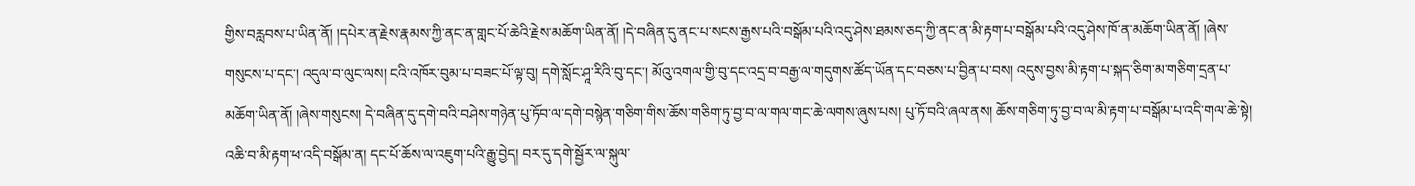གྱིས་བརླབས་པ་ཡིན་ནོ། །དཔེར་ན་རྗེས་རྣམས་ཀྱི་ནང་ན་གླང་པོ་ཆེའི་རྗེས་མཆོག་ཡིན་ནོ། །དེ་བཞིན་དུ་ནང་པ་སངས་རྒྱས་པའི་བསྒོམ་པའི་འདུ་ཤེས་ཐམས་ཅད་ཀྱི་ནང་ན་མི་རྟག་པ་བསྒོམ་པའི་འདུ་ཤེས་ཁོ་ན་མཆོག་ཡིན་ནོ། །ཞེས་གསུངས་པ་དང་། འདུལ་བ་ལུང་ལས། ངའི་འཁོར་བུམ་པ་བཟང་པོ་ལྟ་བུ། དགེ་སློང་ཤཱ་རིའི་བུ་དང་། མོའུ་འགལ་གྱི་བུ་དང་འདྲ་བ་བརྒྱ་ལ་གདུགས་ཚོད་ཡོན་དང་བཅས་པ་བྱིན་པ་བས། འདུས་བྱས་མི་རྟག་པ་སྐད་ཅིག་མ་གཅིག་དྲན་པ་མཆོག་ཡིན་ནོ། །ཞེས་གསུངས། དེ་བཞིན་དུ་དགེ་བའི་བཤེས་གཉེན་པུ་ཏོབ་ལ་དགེ་བསྙེན་གཅིག་གིས་ཆོས་གཅིག་ཏུ་བྱ་བ་ལ་གལ་གང་ཆེ་ལགས་ཞུས་པས། པུ་ཏོ་བའི་ཞལ་ནས། ཆོས་གཅིག་ཏུ་བྱ་བ་ལ་མི་རྟག་པ་བསྒོམ་པ་འདི་གལ་ཆེ་སྟེ། འཆི་བ་མི་རྟག་ཕ་འདི་བསྒོམ་ན། དང་པོ་ཆོས་ལ་འཇུག་པའི་རྒྱུ་བྱེད། བར་དུ་དགེ་སྦྱོར་ལ་སྐུལ་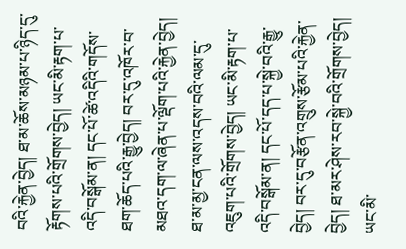བའི་རྐྱེན་བྱེད། ཐ་མ་ཆོས་མཉམ་པ་ཉིད་དུ་རྟོགས་པའི་གྲོགས་བྱེད། ཡང་མི་རྟག་པ་འདི་བསྒོམ་ན། དང་པོ་ཚེ་འདིའི་གདོས་ཐག་ཆོད་པའི་རྒྱུ་བྱེད། བར་དུ་འཁོར་བ་མཐའ་དག་ལ་ཞེན་པ་ལྡོག་པའི་རྐྱེན་བྱེད། ཐ་མ་མྱ་ངན་ལས་འདས་བའི་ལམ་དུ་འཇུག་པའི་གྲོགས་བྱེད། ཡང་མི་རྟག་པ་འདི་བསྒོམ་ན། དང་པོ་དད་པ་སྐྱེ་བའི་རྒྱུ་བྱེད། བར་དུ་བརྩོན་འགྲུས་རྩོམ་པའི་རྐྱེན་བྱེད། ཐ་མར་ཤེས་རབ་སྐྱེ་བའི་གྲོགས་བྱེད། ཡང་མི་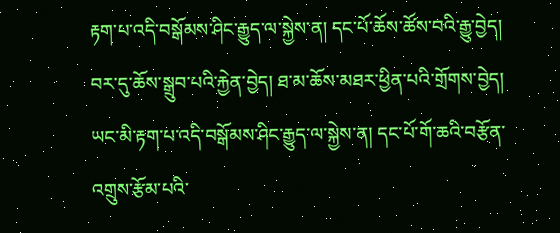རྟག་པ་འདི་བསྒོམས་ཤིང་རྒྱུད་ལ་སྐྱེས་ན། དང་པོ་ཆོས་ཚོས་བའི་རྒྱུ་བྱེད། བར་དུ་ཆོས་སྒྲུབ་པའི་རྐྱེན་བྱེད། ཐ་མ་ཆོས་མཐར་ཕྱིན་པའི་གྲོགས་བྱེད། ཡང་མི་རྟག་པ་འདི་བསྒོམས་ཤིང་རྒྱུད་ལ་སྐྱེས་ན། དང་པོ་གོ་ཆའི་བརྩོན་འགྲུས་རྩོམ་པའི་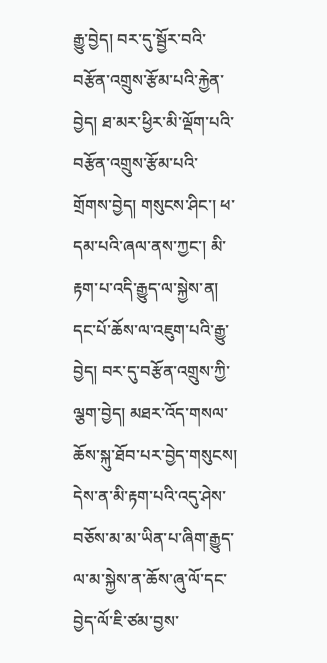རྒྱུ་བྱེད། བར་དུ་སྦྱོར་བའི་བརྩོན་འགྲུས་རྩོམ་པའི་རྐྱེན་བྱེད། ཐ་མར་ཕྱིར་མི་ལྡོག་པའི་བརྩོན་འགྲུས་རྩོམ་པའི་གྲོགས་བྱེད། གསུངས་ཤིང་། ཕ་དམ་པའི་ཞལ་ནས་ཀྱང་། མི་རྟག་པ་འདི་རྒྱུད་ལ་སྐྱེས་ན། དང་པོ་ཆོས་ལ་འཇུག་པའི་རྒྱུ་བྱེད། བར་དུ་བརྩོན་འགྲུས་ཀྱི་ལྕག་བྱེད། མཐར་འོད་གསལ་ཆོས་སྐུ་ཐོབ་པར་བྱེད་གསུངས། དེས་ན་མི་རྟག་པའི་འདུ་ཤེས་བཅོས་མ་མ་ཡིན་པ་ཞིག་རྒྱུད་ལ་མ་སྐྱེས་ན་ཆོས་ཞུ་ལོ་དང་བྱེད་ལོ་ཇི་ཙམ་བྱས་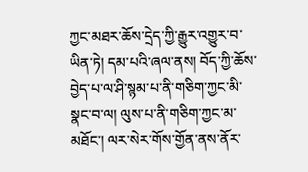ཀྱང་མཐར་ཆོས་དྲེད་ཀྱི་རྒྱུར་འགྱུར་བ་ཡིན་ཏེ། དམ་པའི་ཞལ་ནས། བོད་ཀྱི་ཆོས་བྱེད་པ་ལ་ཤི་སྙམ་པ་ནི་གཅིག་ཀྱང་མི་སྣང་བ་ལ། ལུས་པ་ནི་གཅིག་ཀྱང་མ་མཐོང་། ལར་སེར་གོས་གྱོན་ནས་ནོར་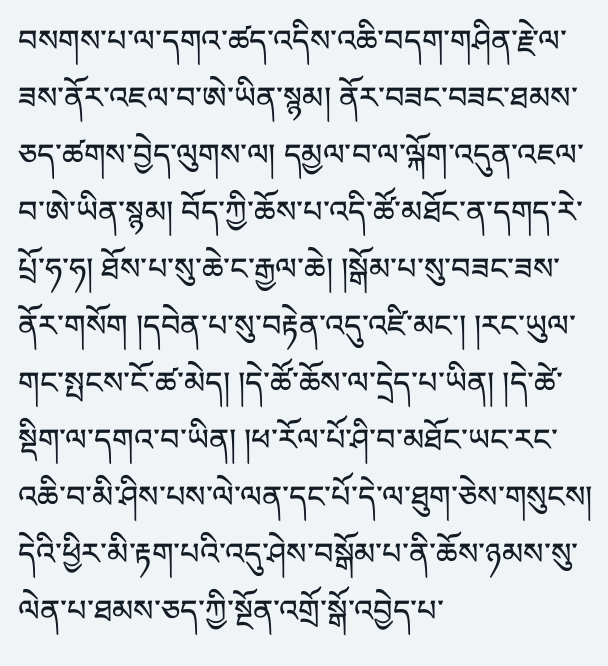བསགས་པ་ལ་དགའ་ཚད་འདིས་འཆི་བདག་གཤིན་རྗེ་ལ་ཟས་ནོར་འཇལ་བ་ཨེ་ཡིན་སྙམ། ནོར་བཟང་བཟང་ཐམས་ཅད་ཚགས་བྱེད་ལུགས་ལ། དམྱལ་བ་ལ་ལྐོག་འདུན་འཇལ་བ་ཨེ་ཡིན་སྙམ། བོད་ཀྱི་ཆོས་པ་འདི་ཚོ་མཐོང་ན་དགད་རེ་པྲོ་ཧ་ཧ། ཐོས་པ་སུ་ཆེ་ང་རྒྱལ་ཆེ། །སྒོམ་པ་སུ་བཟང་ཟས་ནོར་གསོག །དབེན་པ་སུ་བརྟེན་འདུ་འཛི་མང་། །རང་ཡུལ་གང་སྤངས་ངོ་ཚ་མེད། །དེ་ཚོ་ཆོས་ལ་དྲེད་པ་ཡིན། །དེ་ཚེ་སྡིག་ལ་དགའ་བ་ཡིན། །ཕ་རོལ་པོ་ཤི་བ་མཐོང་ཡང་རང་འཆི་བ་མི་ཤིས་པས་ལེ་ལན་དང་པོ་དེ་ལ་ཐུག་ཅེས་གསུངས། དེའི་ཕྱིར་མི་རྟག་པའི་འདུ་ཤེས་བསྒོམ་པ་ནི་ཆོས་ཉམས་སུ་ལེན་པ་ཐམས་ཅད་ཀྱི་སྔོན་འགྲོ་སྒོ་འབྱེད་པ་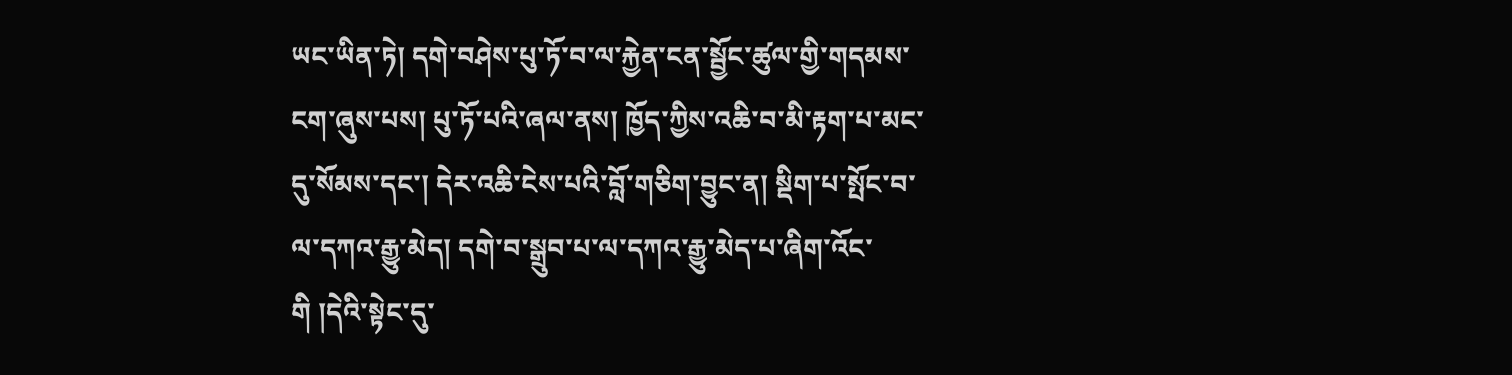ཡང་ཡིན་ཏེ། དགེ་བཤེས་པུ་ཏོ་བ་ལ་རྐྱེན་ངན་སྦྱོང་ཚུལ་གྱི་གདམས་ངག་ཞུས་པས། པུ་ཏོ་པའི་ཞལ་ནས། ཁྱོད་ཀྱིས་འཆི་བ་མི་རྟག་པ་མང་དུ་སོམས་དང་། དེར་འཆི་ངེས་པའི་བློ་གཅིག་བྱུང་ན། སྡིག་པ་སྤོང་བ་ལ་དཀའ་རྒྱུ་མེད། དགེ་བ་སྒྲུབ་པ་ལ་དཀའ་རྒྱུ་མེད་པ་ཞིག་འོང་གི །དེའི་སྟེང་དུ་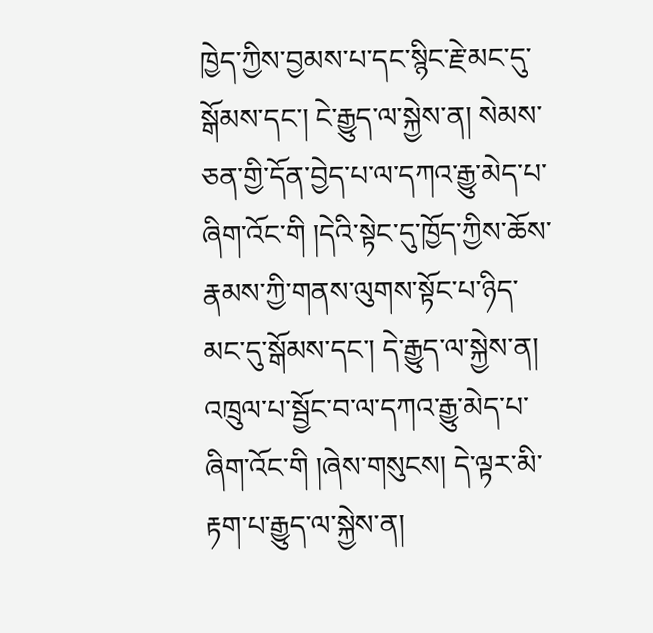ཁྱེད་ཀྱིས་བྱམས་པ་དང་སྙིང་རྗེ་མང་དུ་སྒོམས་དང་། ངེ་རྒྱུད་ལ་སྐྱེས་ན། སེམས་ཅན་གྱི་དོན་བྱེད་པ་ལ་དཀའ་རྒྱུ་མེད་པ་ཞིག་འོང་གི །དེའི་སྟེང་དུ་ཁྱོད་ཀྱིས་ཆོས་རྣམས་ཀྱི་གནས་ལུགས་སྟོང་པ་ཉིད་མང་དུ་སྒོམས་དང་། དེ་རྒྱུད་ལ་སྐྱེས་ན། འཁྲུལ་པ་སྦྱོང་བ་ལ་དཀའ་རྒྱུ་མེད་པ་ཞིག་འོང་གི །ཞེས་གསུངས། དེ་ལྟར་མི་རྟག་པ་རྒྱུད་ལ་སྐྱེས་ན།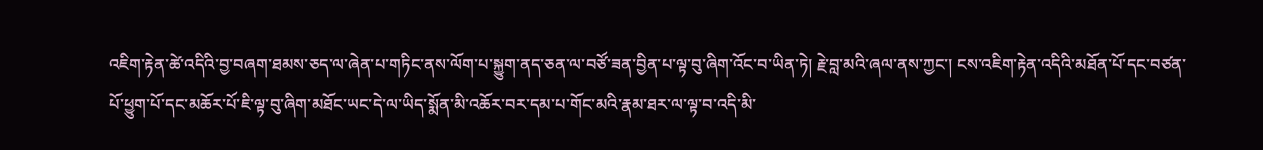འཇིག་རྟེན་ཚེ་འདིའི་བྱ་བཞག་ཐམས་ཅད་ལ་ཞེན་པ་གཏིང་ནས་ལོག་པ་སྐྱུག་ནད་ཅན་ལ་བཙོ་ཟན་བྱིན་པ་ལྟ་བུ་ཞིག་འོང་བ་ཡིན་ཏེ། རྗེ་བླ་མའི་ཞལ་ནས་ཀྱང་། ངས་འཇིག་རྟེན་འདིའི་མཐོན་པོ་དང་བཙན་པོ་ཕྱུག་པོ་དང་མཆོར་པོ་ཇི་ལྟ་བུ་ཞིག་མཐོང་ཡང་དེ་ལ་ཡིད་སྨོན་མི་འཆོར་བར་དམ་པ་གོང་མའི་རྣམ་ཐར་ལ་ལྟ་བ་འདི་མི་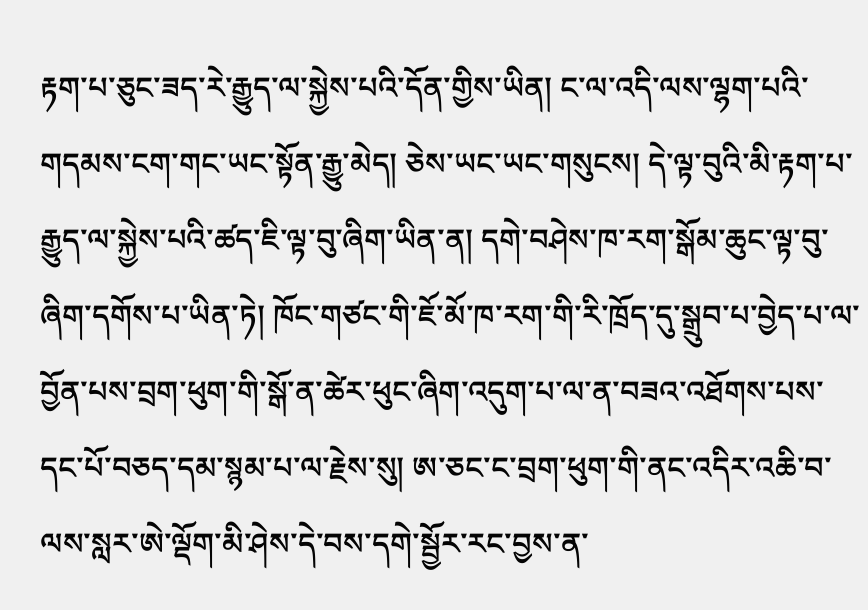རྟག་པ་ཅུང་ཟད་རེ་རྒྱུད་ལ་སྐྱེས་པའི་དོན་གྱིས་ཡིན། ང་ལ་འདི་ལས་ལྷག་པའི་གདམས་ངག་གང་ཡང་སྟོན་རྒྱུ་མེད། ཅེས་ཡང་ཡང་གསུངས། དེ་ལྟ་བུའི་མི་རྟག་པ་རྒྱུད་ལ་སྐྱེས་པའི་ཚད་ཇི་ལྟ་བུ་ཞིག་ཡིན་ན། དགེ་བཤེས་ཁ་རག་སྒོམ་ཆུང་ལྟ་བུ་ཞིག་དགོས་པ་ཡིན་ཏེ། ཁོང་གཙང་གི་ཇོ་མོ་ཁ་རག་གི་རི་ཁྲོད་དུ་སྒྲུབ་པ་བྱེད་པ་ལ་བྱོན་པས་བྲག་ཕུག་གི་སྒོ་ན་ཚེར་ཕུང་ཞིག་འདུག་པ་ལ་ན་བཟའ་འཐོགས་པས་དང་པོ་བཅད་དམ་སྙམ་པ་ལ་རྗེས་སུ། ཨ་ཅང་ང་བྲག་ཕུག་གི་ནང་འདིར་འཆི་བ་ལས་སླར་ཨེ་ལྡོག་མི་ཤེས་དེ་བས་དགེ་སྦྱོར་རང་བྱས་ན་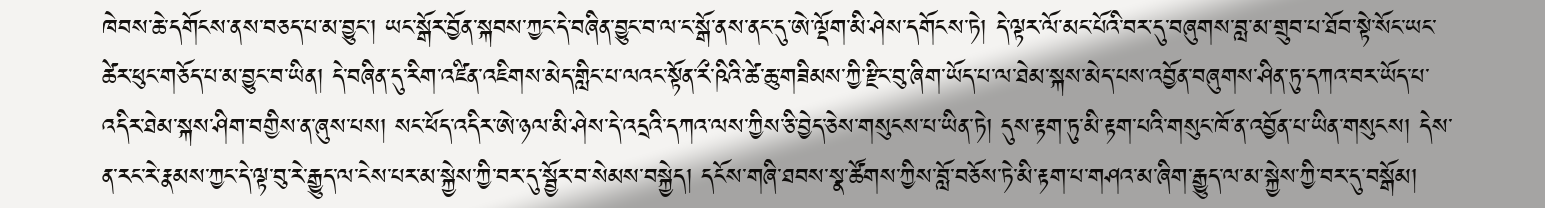ཁེབས་ཆེ་དགོངས་ནས་བཅད་པ་མ་བྱུང་། ཡང་སྒོར་བྱོན་སྐབས་ཀྱང་དེ་བཞིན་བྱུང་བ་ལ་ང་སྒོ་ནས་ནང་དུ་ཨེ་ལྡོག་མི་ཤེས་དགོངས་ཏེ། དེ་ལྟར་ལོ་མང་པོའི་བར་དུ་བཞུགས་བླ་མ་གྲུབ་པ་ཐོབ་སྟེ་སོང་ཡང་ཚེར་ཕུང་གཅོད་པ་མ་བྱུང་བ་ཡིན། དེ་བཞིན་དུ་རིག་འཛིན་འཇིགས་མེད་གླིང་པ་ལའང་སྟོན་རྀ་ཥིའི་ཚེ་ཆུ་གཟིམས་ཀྱི་རྫིང་བུ་ཞིག་ཡོད་པ་ལ་ཐེམ་སྐས་མེད་པས་འབྱོན་བཞུགས་ཤིན་ཏུ་དཀའ་བར་ཡོད་པ་འདིར་ཐེམ་སྐས་ཤིག་བགྱིས་ན་ཞུས་པས། སང་ཕོད་འདིར་ཨེ་ཉལ་མི་ཤེས་དེ་འདྲའི་དཀའ་ལས་ཀྱིས་ཅི་བྱེད་ཅེས་གསུངས་པ་ཡིན་ཏེ། དུས་རྟག་ཏུ་མི་རྟག་པའི་གསུང་ཁོ་ན་འབྱོན་པ་ཡིན་གསུངས། དེས་ན་རང་རེ་རྣམས་ཀྱང་དེ་ལྟ་བུ་རེ་རྒྱུད་ལ་ངེས་པར་མ་སྐྱེས་ཀྱི་བར་དུ་སྦྱོར་བ་སེམས་བསྐྱེད། དངོས་གཞི་ཐབས་སྣ་ཚོགས་ཀྱིས་བློ་བཅོས་ཏེ་མི་རྟག་པ་གཤའ་མ་ཞིག་རྒྱུད་ལ་མ་སྐྱེས་ཀྱི་བར་དུ་བསྒོམ།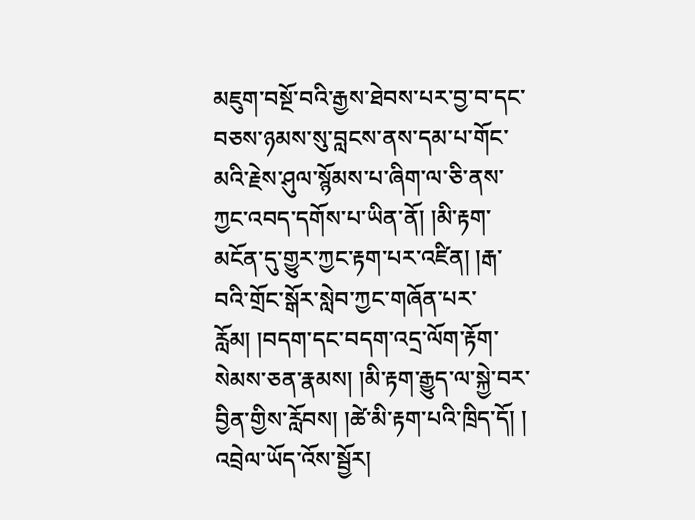མཇུག་བསྔོ་བའི་རྒྱས་ཐེབས་པར་བྱ་བ་དང་བཅས་ཉམས་སུ་བླངས་ནས་དམ་པ་གོང་མའི་རྗེས་ཤུལ་སྙོམས་པ་ཞིག་ལ་ཅི་ནས་ཀྱང་འབད་དགོས་པ་ཡིན་ནོ། །མི་རྟག་མངོན་དུ་གྱུར་ཀྱང་རྟག་པར་འཛིན། །རྒ་བའི་གྲོང་སྒོར་སླེབ་ཀྱང་གཞོན་པར་རློམ། །བདག་དང་བདག་འདྲ་ལོག་རྟོག་སེམས་ཅན་རྣམས། །མི་རྟག་རྒྱུད་ལ་སྐྱེ་བར་བྱིན་གྱིས་རློབས། །ཚེ་མི་རྟག་པའི་ཁྲིད་དོ། །
འབྲེལ་ཡོད་འོས་སྦྱོར།